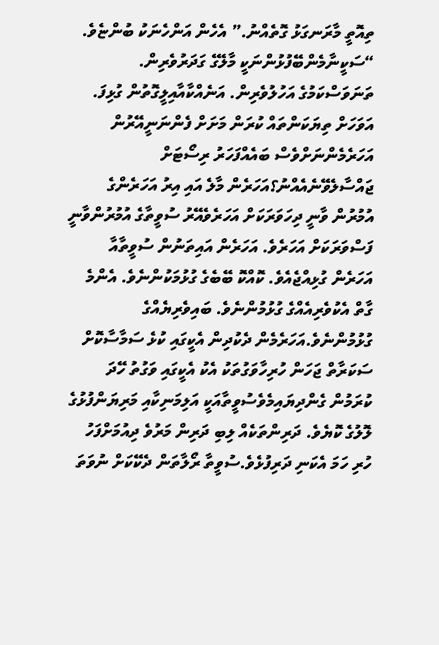ތިއޮތީ މާރަނގަޅު ގޮތެއްނު.” އެހެން އަންހެނަކު ބުންޏެވެ. “ސަކީނާމެންބޭފުޅުންނަކީ މާލޭގެ ގަދަރުވެރިން. ތަނަވަސްކަމުގެ އަހުލުވެރިން. އަނެއްކާއާއިލީގޮތުން ގުޅިފަ. އަވަހަށް ތިޔަކަންތައް ކުރަން މަށަށް ފެންނަނީއޭރުން އަހަރެމެންނަށްވެސް ބައެއްފަހަރު ރިސޯޓަށް ޖައްސާލެވޭނެއެއްނު؟އަހަރެން މާލެ އައި އިރު އަހަރެންގެ އުމުރުން ވާނީ ދިހަވަރަކަށް އަހަރެވެއޭރު ސުވީތާގެ އުމުރުންވާނީ ފަސްވަރަކަށް އަހަރެވެ. އަހަރެން އައިތަނުން ސުވީތާއާ އަހަރެން ގުޅިއްޖެއެވެ. ކޮއްކޮ ބޭބެގެ ގުޅުމަކުންނެވެ. އެންމެ ގާތް އެކުވެރިއެއްގެ ގުޅުމުންނެވެ. ބައިވެރިޔެއްގެ ގުޅުމުންނެވެ.އަހަރެމެން ދެކުދިން އެކީގައި ކުޅެ ސަމާސާކޮށް ސަކަރާތް ޖަހަން ހުރިހާވަގުތަކު އެކު އެކީގައި ވަގުތު ހޭދަ ކުރަމުން ގެންދިޔައިމެވެސުވީތާއަކީ އަލިމަނިކާއި މަރިޔަންފުޅުގެ ލޮލުގެ ކޮޔެވެ. ދަރިންތަކެއް ލިބި ދަރިން މަރުވެ ދިއުމަށްފަހު ހުރި ހަމަ އެކަނި ދަރިފުޅެވެ.ސުވީތާ ރޯލާތަން ދެކޭކަށް ނުވަތަ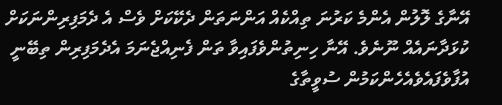އޭނާގެ ލޮލުން އެންމެ ކަރުނަ ތިއްކެއް އަންނަތަން ދެކޭކަށް ވެސް އެ ދެމަފިރިންނަކަށް ކުޅަދާނައެއް ނޫނެވެ. އޭނާ ހިނިތުންވެފައިވާ ތަން ފެނިއްޖެނަމަ އެދެމަފިރިން ތިބޭނީ އުފާވެފައެވެއެހެންކަމުން ސުވީތާގެ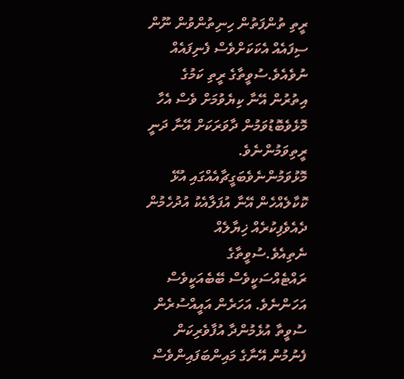ރީތި ތުންފަތުން ހިނިތުންވުން ނޫން ސިފައެއް އެކަކަށްވެސް ފެނިފައެއް ނުވެއެވެ.ސުވީތާގެ ރީތި ކަމުގެ އިތުރުން އޭނާ ކިޔެވުމަށް ވެސް އެހާ މޮޅެވެބޮޑުވަމުން ދާވަރަކަށް އޭނާ ދަނީ ރީތިވަމުންނެވެ. މޮޅުވަމުންނެވެބަގީޗާއެއްގައި އުޅޭ ކޮކާލެއްހެން އޭނާ އުފަލާއެކު އުދުހެމުން ދެއެވެފިކުރެއް ޚިޔާލެއް ނެތިއެވެ.ސުވީތާގެ ރައްޓެއްސަކީވެސް ބޭބެއަކީވެސް އަހަންނެވެ. އަހަރެން އައީއްސުރެން ސުވީތާ އުޅެމުންދާ އުފާވެރިކަން ފެނުމުން އޭނާގެ މައިންބަފައިންވެސް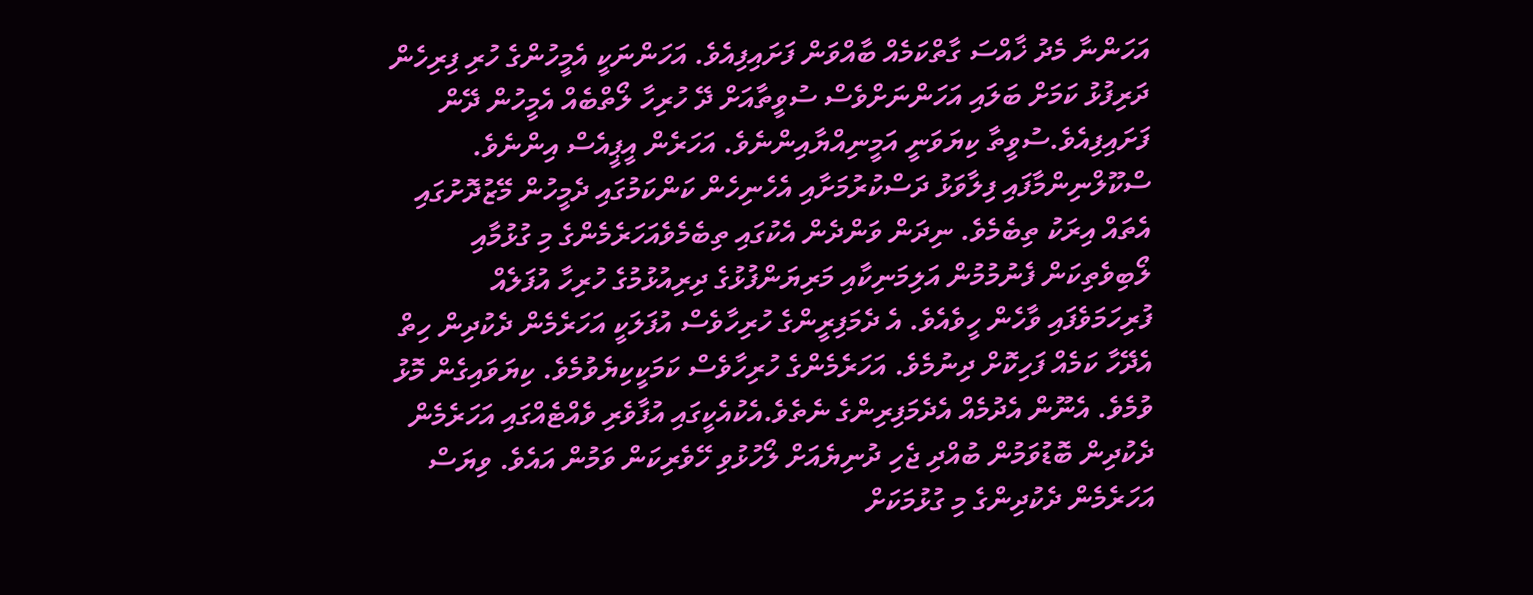އަހަންނާ މެދު ޚާއްސަ ގާތްކަމެއް ބާއްވަން ފަށައިފިއެވެ. އަހަންނަކީ އެމީހުންގެ ހުރި ފިރިހެން ދަރިފުޅު ކަމަށް ބަލައި އަހަންނަށްވެސް ސުވީތާއަށް ދޭ ހުރިހާ ލޯތްބެއް އެމީހުން ދޭން ފަށައިފިއެވެ.ސުވީތާ ކިޔަވަނީ އަމީނިއްޔާއިންނެވެ. އަހަރެން އީޕީއެސް އިންނެވެ. ސްކޫލްނިންމާފައި ފިލާވަޅު ދަސްކުރުމަށާއި އެހެނިހެން ކަންކަމުގައި ދެމީހުން މޭޒުދޮށުގައި އެތައް އިރަކު ތިބެމެވެ. ނިދަން ވަންދެން އެކުގައި ތިބެމެވެއަހަރެމެންގެ މި ގުޅުމާއި ލޯބިވެތިކަން ފެނުމުމުން އަލިމަނިކާއި މަރިޔަންފުޅުގެ ދިރިއުޅުމުގެ ހުރިހާ އުފަލެއް ފުރިހަމަވެފައި ވާހެން ހީވެއެވެ. އެ ދެމަފިރީންގެ ހުރިހާވެސް އުފަލަކީ އަހަރެމެން ދެކުދިން ހިތް އެދޭހާ ކަމެއް ފަހިކޮށް ދިނުމެވެ. އަހަރެމެންގެ ހުރިހާވެސް ކަމަކީކިޔެވުމެވެ. ކިޔަވައިގެން މޮޅު ވުމެވެ. އެނޫން އެދުމެއް އެދެމަފިރިންގެ ނެތެވެ.އެކުއެކީގައި އުފާވެރި ވެއްޓެއްގައި އަހަރެމެން ދެކުދިން ބޮޑުވަމުން ބުއްދި ޖެހި ދުނިޔެއަށް ލޯހުޅުވި ހޭވެރިކަން ވަމުން އައެވެ. ވިޔަސް އަހަރެމެން ދެކުދިންގެ މި ގުޅުމަކަށް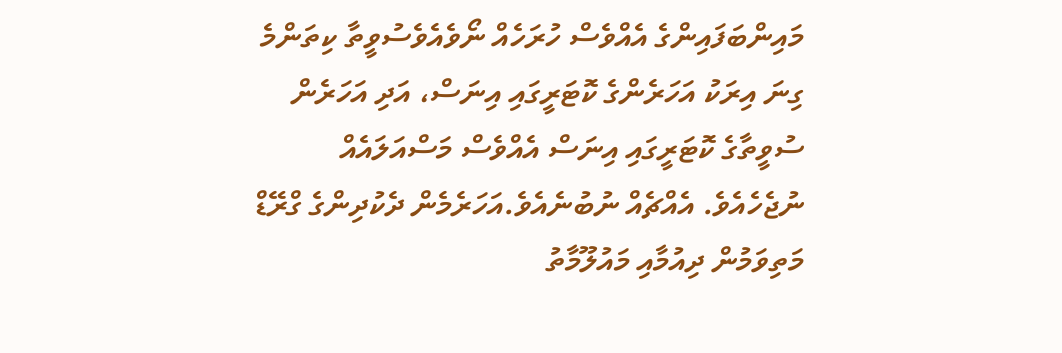މައިންބަފައިންގެ އެއްވެސް ހުރަހެއް ނޯވެއެވެސުވީތާ ކިތަންމެ ގިނަ އިރަކު އަހަރެންގެ ކޮޓަރީގައި އިނަސް، އަދި އަހަރެން ސުވީތާގެ ކޮޓަރީގައި އިނަސް އެއްވެސް މަސްއަލައެއް ނުޖެހެއެވެ. އެއްޗެއް ނުބުނެއެވެ.އަހަރެމެން ދެކުދިންގެ ގްރޭޑް މަތިވަމުން ދިއުމާއި މައުލޫމާތު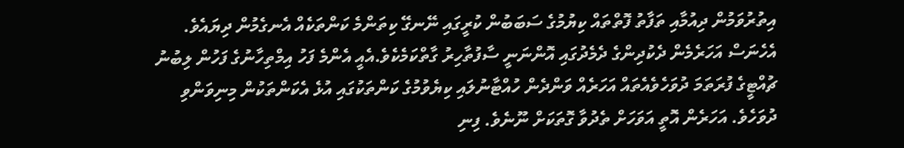އިތުރުވަމުން ދިއުމާއި ތަފާތު ފޮތްތައް ކިޔުމުގެ ސަބަބުން ކުރީގައި ނޭނގޭ ކިތަންމެ ކަންތަކެއް އެނގެމުން ދިޔައެވެ. އެހެނަސް އަހަރެމެން ދެކުދިންގެ ދެމެދުގައި އޮންނަނީ ސާފުތާހިރު ގާތްކަމެކެވެ.އެއީ އެންމެ ފަހު އިމްތިހާނުގެ ފަހުން ލިބުނު ޗުއްޓީގެ ފުރަތަމަ ދުވަހެވެއެތައް އަހަރެއް ވަންދެން ހުއްޓާނުލައި ކިޔެވުމުގެ ކަންތަކުގައި އުޅެ އެކަންތަކުން މިނިވަންވި ދުވަހެވެ. އަހަރެން އޮތީ އަވަހަށް ތެދުވާ ގޮތަކަށް ނޫނެވެ. ފިނި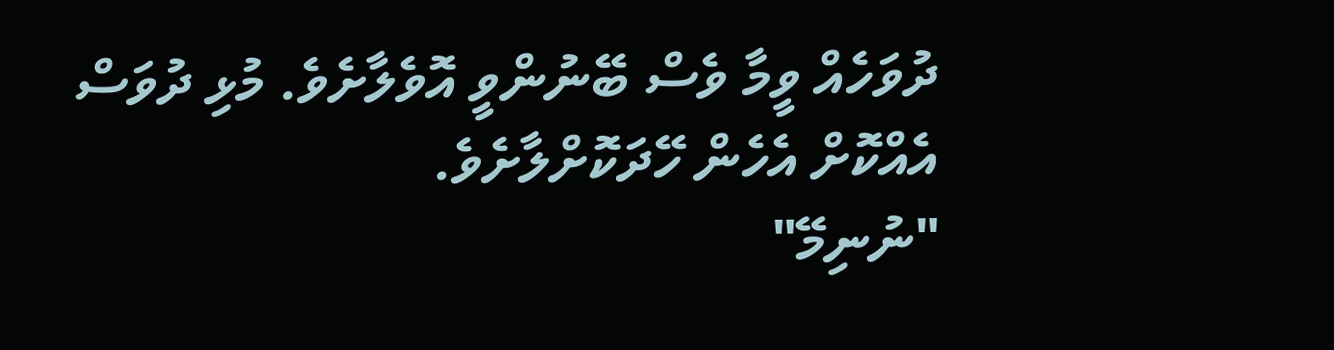ދުވަހެއް ވީމާ ވެސް ބޭނުންވީ އޮވެލާށެވެ. މުޅި ދުވަސް އެއްކޮށް އެހެން ހޭދަކޮށްލާށެވެ.
"ނުނިމޭ"